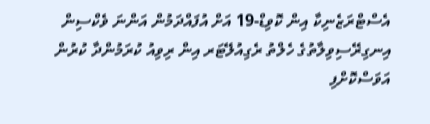އެސްޓްރަޒެނިކާ އިން ކޮވިޑް-19 އަށް އުފައްދަމުން އަންނަ ވެކްސިން އިނގިރޭސިވިލާތުގެ ހެލްތު ރެގިއުލޭޓަރ އިން ރިވިއު ކުރަމުންދާ ކުރުން އަވަސްކޮށްފި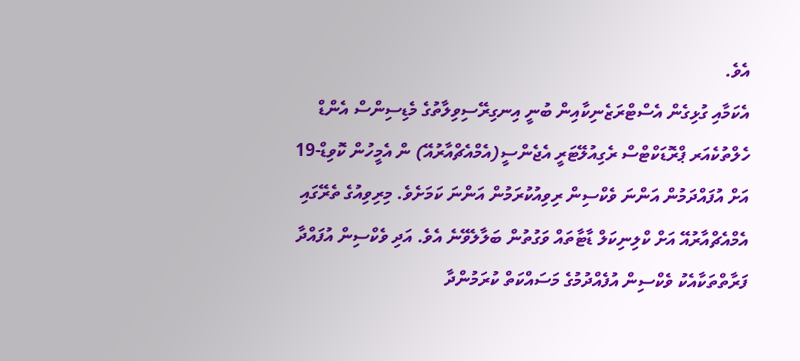އެވެ.
އެކަމާއި ގުޅިގެން އެސްޓްރަޒެނިކާއިން ބުނީ އިނގިރޭސިވިލާތުގެ މެޑިސިންސް އެންޑް ހެލްތުކެއަރ ޕްރޮޑަކްޓްސް ރެގިއުލޭޓަރީ އެޖެންސީ(އެމްއެޗްއާރުއޭ) ން އެމީހުން ކޮވިޑް-19 އަށް އުފައްދަމުން އަންނަ ވެކްސިން ރިވިއުކުރަމުން އަންނަ ކަމަށެވެ. މިރިވިއުގެ ތެރޭގައި އެމްއެޗްއާރުއޭ އަށް ކްލިނިކަލް ޑާޓާތައް ވަގުތުން ބަލާލެވޭނެ އެވެ. އަދި ވެކްސިން އުފައްދާ ފަރާތްތަކާއެކު ވެކްސިން އުފެއްދުމުގެ މަސައްކަތް ކުރަމުންދާ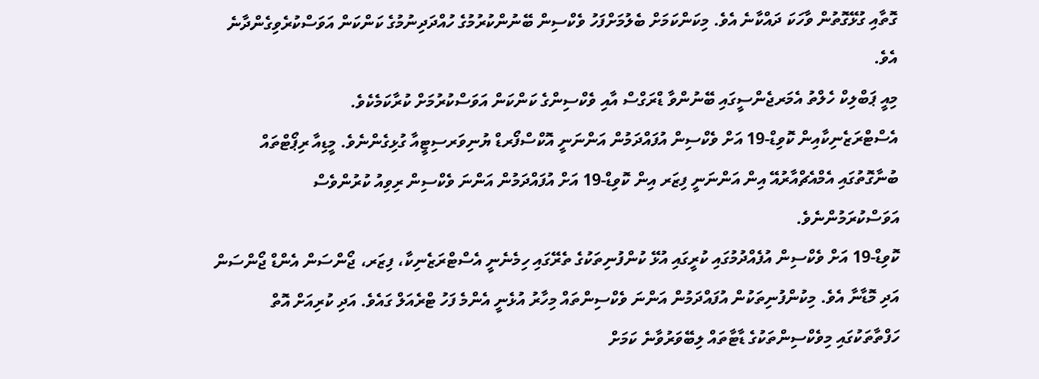ގޮތާއި ގުޅޭގޮތުން ވާހަކަ ދައްކާނެ އެވެ. މިކަންކަމަށް ބެލުމަށްފަހު ވެކްސިން ބޭނުންކުރުމުގެ ހުއްދަދިނުމުގެ ކަންކަން އަވަސްކުރެވިގެންދާނެ އެވެ.
މިއީ ޕަބްލިކް ހެލްތު އެމަރޖެންސީގައި ބޭނުންވާ ޑްރަގްސް އާއި ވެކްސިންގެ ކަންކަން އަވަސްކުރުމަށް ކުރާކަމެކެވެ.
އެސްޓްރަޒެނިކާއިން ކޮވިޑް-19 އަށް ވެކްސިން އުފައްދަމުން އަންނަނީ އޮކްސްފޯރޑް ޔުނިވަރސިޓީއާ ގުޅިގެންނެވެ. މީޑިއާ ރިޕޯޓްތައް ބުނާގޮތުގައި އެމްއެޗްއާރުއޭ އިން އަންނަނީ ފިޒަރ އިން ކޮވިޑް-19 އަށް އުފައްދަމުން އަންނަ ވެކްސިން ރިވިއު ކުރުންވެސް އަވަސްކުރަމުންނެވެ.
ކޮވިޑް-19 އަށް ވެކްސިން އުފެއްދުމުގައި ކުރީގައި އުޅޭ ކުންފުނިތަކުގެ ތެރޭގައި ހިމެނެނީ އެސްޓްރަޒެނިކާ، ފިޒަރ، ޖޯންސަން އެންޑް ޖޯންސަން އަދި މޮޑާނާ އެވެ. މިކުންފުނިތަކުން އުފައްދަމުން އަންނަ ވެކްސިންތައް މިހާރު އުޅެނީ އެންމެ ފަހު ޓްރެއަލް ގައެވެ. އަދި ކުރިއަށް އޮތް ހަފްތާތަކުގައި މިވެކްސިންތަކުގެ ޑާޓާތައް ލިބޭވަރުވާނެ ކަމަށް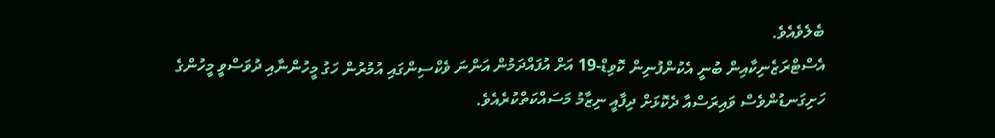ބެލެވެއެވެ.
އެސްޓްރަޒެނިކާއިން ބުނީ އެކުންފުނިން ކޮވިޑް-19 އަށް އުފައްދަމުން އަންނަ ވެކްސިންގައި އުމުރުން ހަގު މީހުންނާއި ދުވަސްވީ މީހުންގެ ހަށިގަނޑުންވެސް ވައިރަސްއާ ދެކޮޅަށް ދިފާއީ ނިޒާމު މަސައްކަތްކުރެއެވެ.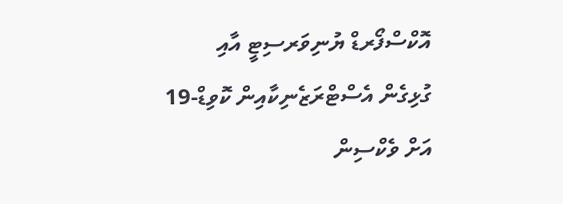އޮކްސްފޯރޑް ޔުނިވަރސިޓީ އާއި ގުޅިގެން އެސްޓްރަޒެނިކާއިން ކޮވިޑް-19 އަށް ވެކްސިން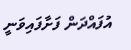އުފައްދަން ފަށާފައިވަނީ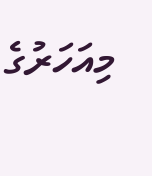މިއަހަރުގެ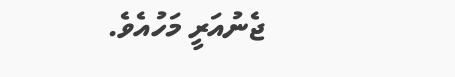ޖެނުއަރީ މަހުއެވެ.